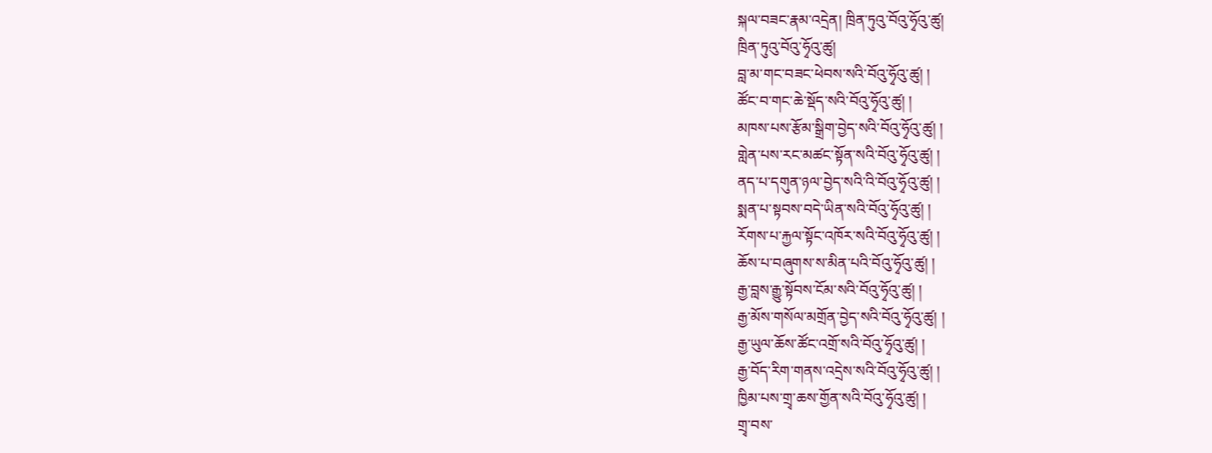སྐལ་བཟང་རྣམ་འདྲེན། ཁྲིན་ཏུའུ་བོའུ་ཧྭོའུ་ཚུ།
ཁྲིན་ཏུའུ་བོའུ་ཧྭོའུ་ཚུ།
བླ་མ་གང་བཟང་ཕེབས་སའི་བོའུ་ཧྭོའུ་ཚུ། །
ཚོང་བ་གང་ཆེ་སྡོད་སའི་བོའུ་ཧྭོའུ་ཚུ། །
མཁས་པས་རྩོམ་སྒྲིག་བྱེད་སའི་བོའུ་ཧྭོའུ་ཚུ། །
གླེན་པས་རང་མཚང་སྟོན་སའི་བོའུ་ཧྭོའུ་ཚུ། །
ནད་པ་དགུན་ཉལ་བྱེད་སའི་འི་བོའུ་ཧྭོའུ་ཚུ། །
སྨན་པ་སྟབས་བདེ་ཡིན་སའི་བོའུ་ཧྭོའུ་ཚུ། །
རོགས་པ་རྐྱལ་སྟོང་འཁོར་སའི་བོའུ་ཧྭོའུ་ཚུ། །
ཆོས་པ་བཞུགས་ས་མིན་པའི་བོའུ་ཧྭོའུ་ཚུ། །
རྒྱ་བླས་རྒྱུ་སྟོབས་ངོམ་སའི་བོའུ་ཧྭོའུ་ཚུ། །
རྒྱ་མོས་གསོལ་མགྲོན་བྱེད་སའི་བོའུ་ཧྭོའུ་ཚུ། །
རྒྱ་ཡུལ་ཆོས་ཚོང་འགྲོ་སའི་བོའུ་ཧྭོའུ་ཚུ། །
རྒྱ་བོད་རིག་གནས་འདྲེས་སའི་བོའུ་ཧྭོའུ་ཚུ། །
ཁྱིམ་པས་གྲྭ་ཆས་གྱོན་སའི་བོའུ་ཧྭོའུ་ཚུ། །
གྲྭ་བས་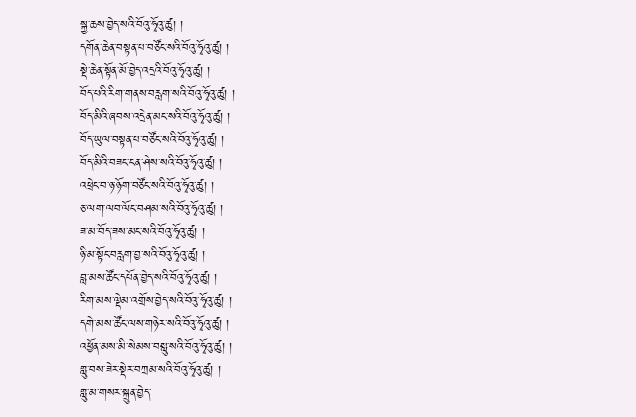སྐྱ་ཆས་བྱེད་སའི་བོའུ་ཧྭོའུ་ཚུ། །
དགོན་ཆེན་བསྟན་པ་བཙོང་སའི་བོའུ་ཧྭོའུ་ཚུ། །
སྡེ་ཆེན་སྟོན་མོ་བྱེད་འདྲའི་བོའུ་ཧྭོའུ་ཚུ། །
བོད་པའི་རིག་གནས་བརླག་སའི་བོའུ་ཧྭོའུ་ཚུ། །
བོད་མིའི་ཞབས་འདྲེན་མང་སའི་བོའུ་ཧྭོའུ་ཚུ། །
བོད་ཡུལ་བསྟན་པ་བཙོང་སའི་བོའུ་ཧྭོའུ་ཚུ། །
བོད་མིའི་བཟང་ངན་ཤེས་སའི་བོའུ་ཧྭོའུ་ཚུ། །
འཕྲེང་བ་ཉ་ཉོག་བཙོང་སའི་བོའུ་ཧྭོའུ་ཚུ། །
ཅ་ལག་ལབ་ལོང་བཤམ་སའི་བོའུ་ཧྭོའུ་ཚུ། །
ཟ་མ་བོད་ཟས་མང་སའི་བོའུ་ཧྭོའུ་ཚུ། །
ཉི་མ་སྟོང་བརླག་བྱ་སའི་བོའུ་ཧྭོའུ་ཚུ། །
བླ་མས་ཚོང་དཔོན་བྱེད་སའི་བོའུ་ཧྭོའུ་ཚུ། །
རིག་མས་ལྡེམ་འགྲོས་བྱེད་སའི་བོའུ་ཧྭོའུ་ཚུ། །
དགེ་མས་ཚོང་ལས་གཉེར་སའི་བོའུ་ཧྭོའུ་ཚུ། །
འཕྱོན་མས་མི་སེམས་བསླུ་སའི་བོའུ་ཧྭོའུ་ཚུ། །
གླུ་བས་ཟེར་སྡེར་བཀྲམ་སའི་བོའུ་ཧྭོའུ་ཚུ། །
གླུ་མ་གསར་སྐྲུན་བྱེད་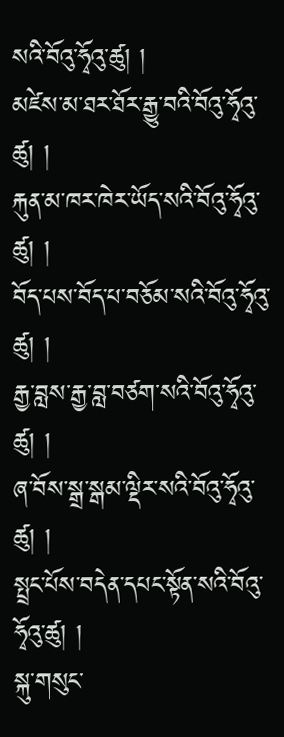སའི་བོའུ་ཧྭོའུ་ཚུ། །
མཛེས་མ་ཐར་ཐོར་རྒྱུ་བའི་བོའུ་ཧྭོའུ་ཚུ། །
རྐུན་མ་ཁར་ཁེར་ཡོད་སའི་བོའུ་ཧྭོའུ་ཚུ། །
བོད་པས་བོད་པ་བཅོམ་སའི་བོའུ་ཧྭོའུ་ཚུ། །
རྒྱ་བླས་རྒྱ་བླ་བཙག་སའི་བོའུ་ཧྭོའུ་ཚུ། །
ཞ་བོས་སྒྲ་སྒམ་ལྡིར་སའི་བོའུ་ཧྭོའུ་ཚུ། །
སྤྲང་པོས་བདེན་དཔང་སྟོན་སའི་བོའུ་ཧྭོའུ་ཚུ། །
སྐུ་གསུང་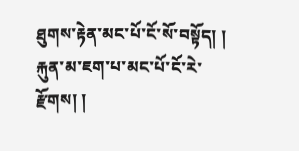ཐུགས་རྟེན་མང་པོ་ངོ་སོ་བསྟོད། །
རྐུན་མ་ཇག་པ་མང་པོ་ངོ་རེ་རྫོགས། །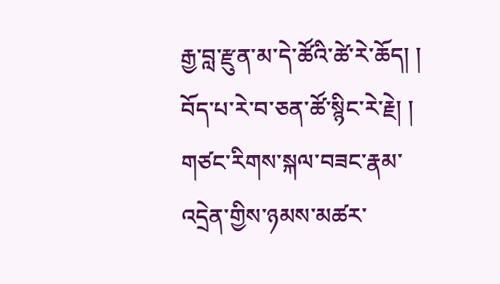རྒྱ་བླ་རྫུན་མ་དེ་ཚོའི་ཚེ་རེ་ཆོད། །
བོད་པ་རེ་བ་ཅན་ཚོ་སྙིང་རེ་རྗེ། །
གཙང་རིགས་སྐལ་བཟང་རྣམ་འདྲེན་གྱིས་ཉམས་མཚར་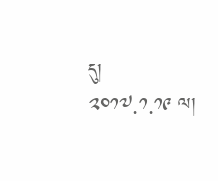དུ།
༢༠༡༧.༡.༡༩ ལ།